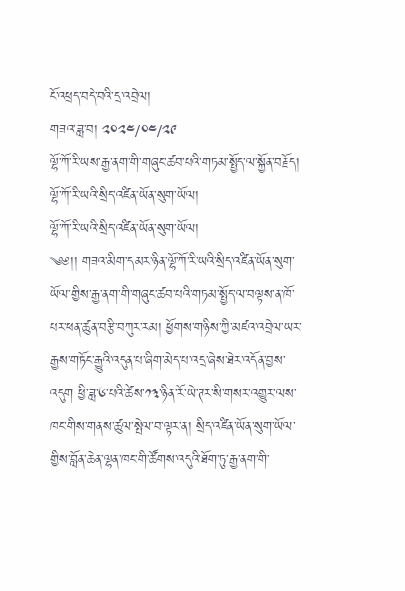ངོ་འཕྲད་བདེ་བའི་དྲ་འབྲེལ།
གཟའ་ཟླ་བ། ༢༠༢༤/༠༤/༢༩
ལྷོ་ཀོ་རི་ཡས་རྒྱ་ནག་གི་གཞུང་ཚབ་པའི་གཏམ་སྤྱོད་ལ་སྐྱོན་བརྗོད།
ལྷོ་ཀོ་རི་ཡའི་སྲིད་འཛིན་ཡོན་སུག་ཡོལ།
ལྷོ་ཀོ་རི་ཡའི་སྲིད་འཛིན་ཡོན་སུག་ཡོལ།
༄༅།། གཟའ་མིག་དམར་ཉིན་ལྷོ་ཀོ་རི་ཡའི་སྲིད་འཛིན་ཡོན་སུག་ཡོལ་གྱིས་རྒྱ་ནག་གི་གཞུང་ཚབ་པའི་གཏམ་སྤྱོད་ལ་བལྟས་ན་ཁོ་པར་ཕན་ཚུན་བརྩི་བཀུར་རམ། ཕྱོགས་གཉིས་ཀྱི་མཛའ་འབྲེལ་ཡར་རྒྱས་གཏོང་རྒྱུའི་འདུན་པ་ཞིག་མེད་པ་འདྲ་ཞེས་ཐེར་འདོན་བྱས་འདུག ཕྱི་ཟླ་༦་པའི་ཚེས་༡༣་ཉིན་རོ་ཡེ་ཊར་སི་གསར་འགྱུར་ལས་ཁང་གིས་གནས་ཚུལ་སྤེལ་བ་ལྟར་ན། སྲིད་འཛིན་ཡོན་སུག་ཡོལ་གྱིས་བློན་ཆེན་ལྷན་ཁང་གི་ཚོགས་འདུའི་ཐོག་ཏུ་རྒྱ་ནག་གི་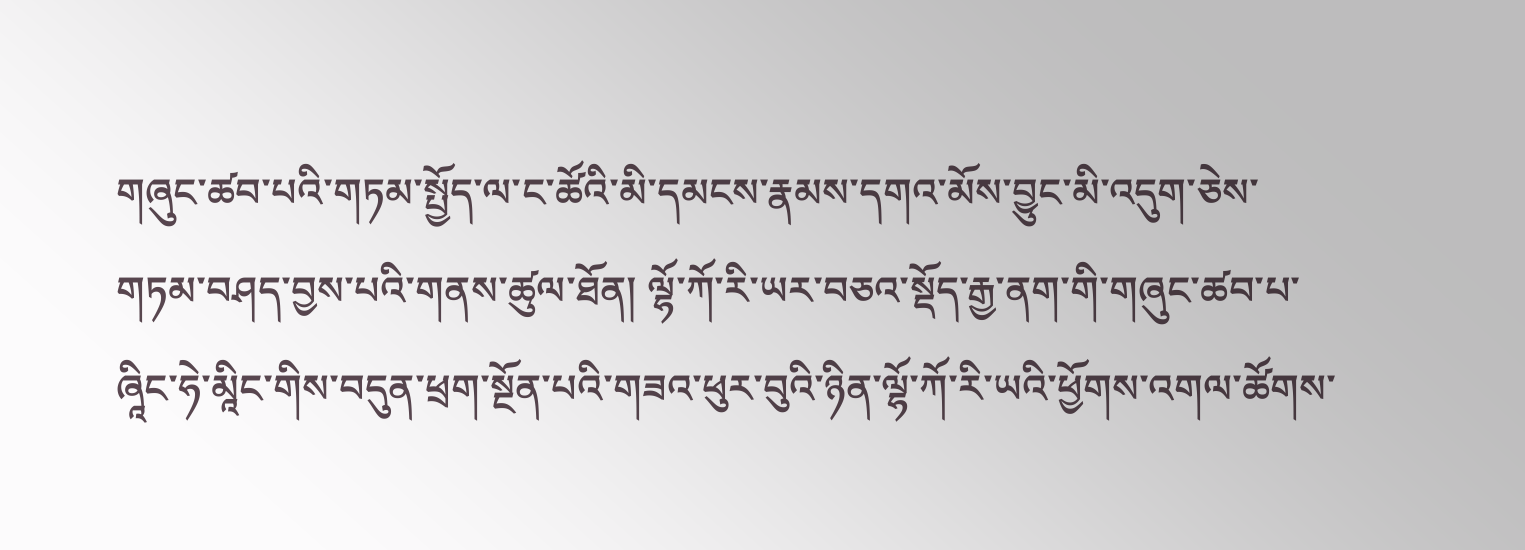གཞུང་ཚབ་པའི་གཏམ་སྤྱོད་ལ་ང་ཚོའི་མི་དམངས་རྣམས་དགའ་མོས་བྱུང་མི་འདུག་ཅེས་གཏམ་བཤད་བྱས་པའི་གནས་ཚུལ་ཐོན། ལྷོ་ཀོ་རི་ཡར་བཅའ་སྡོད་རྒྱ་ནག་གི་གཞུང་ཚབ་པ་ཞཱིང་ཧེ་མཱིང་གིས་བདུན་ཕྲག་སྔོན་པའི་གཟའ་ཕུར་བུའི་ཉིན་ལྷོ་ཀོ་རི་ཡའི་ཕྱོགས་འགལ་ཚོགས་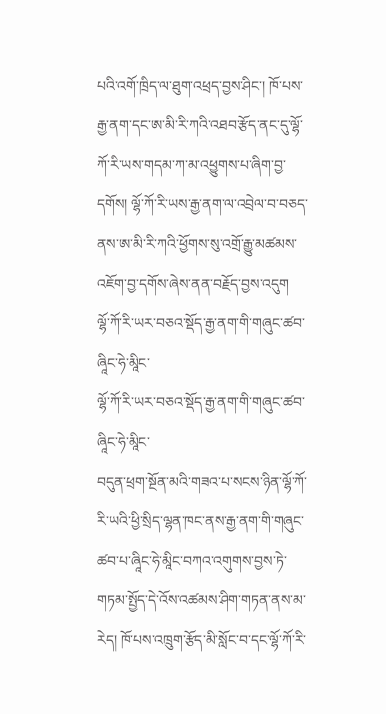པའི་འགོ་ཁྲིད་ལ་ཐུག་འཕྲད་བྱས་ཤིང་། ཁོ་པས་རྒྱ་ནག་དང་ཨ་མི་རི་ཀའི་འཐབ་རྩོད་ནང་དུ་ལྷོ་ཀོ་རི་ཡས་གདམ་ཀ་མ་འཕྱུགས་པ་ཞིག་བྱ་དགོས། ལྷོ་ཀོ་རི་ཡས་རྒྱ་ནག་ལ་འབྲེལ་བ་བཅད་ནས་ཨ་མི་རི་ཀའི་ཕྱོགས་སུ་འགྲོ་རྒྱུ་མཚམས་འཇོག་བྱ་དགོས་ཞེས་ནན་བརྗོད་བྱས་འདུག
ལྷོ་ཀོ་རི་ཡར་བཅའ་སྡོད་རྒྱ་ནག་གི་གཞུང་ཚབ་ཞཱིང་ཧེ་མཱིང་
ལྷོ་ཀོ་རི་ཡར་བཅའ་སྡོད་རྒྱ་ནག་གི་གཞུང་ཚབ་ཞཱིང་ཧེ་མཱིང་
བདུན་ཕྲག་སྔོན་མའི་གཟའ་པ་སངས་ཉིན་ལྷོ་ཀོ་རི་ཡའི་ཕྱི་སྲིད་ལྷན་ཁང་ནས་རྒྱ་ནག་གི་གཞུང་ཚབ་པ་ཞཱིང་ཧེ་མཱིང་བཀའ་འགུགས་བྱས་ཏེ་གཏམ་སྤྱོད་དེ་འོས་འཚམས་ཤིག་གཏན་ནས་མ་རེད། ཁོ་པས་འཁྲུག་རྩོད་མི་སློང་བ་དང་ལྷོ་ཀོ་རི་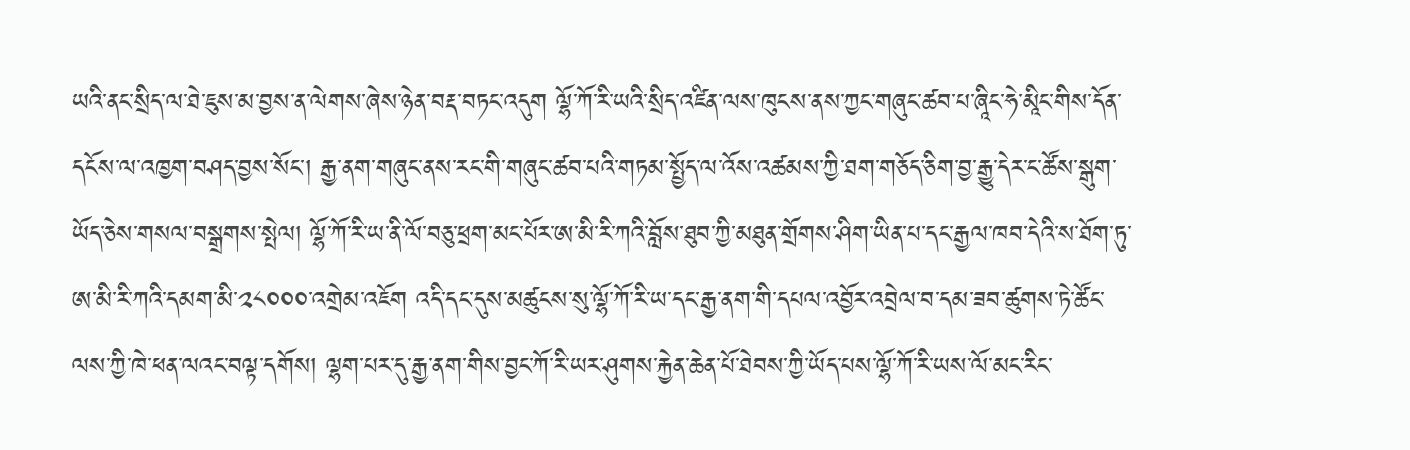ཡའི་ནང་སྲིད་ལ་ཐེ་ཇུས་མ་བྱས་ན་ལེགས་ཞེས་ཉེན་བརྡ་བཏང་འདུག ལྷོ་ཀོ་རི་ཡའི་སྲིད་འཛིན་ལས་ཁུངས་ནས་ཀྱང་གཞུང་ཚབ་པ་ཞཱིང་ཧེ་མཱིང་གིས་དོན་དངོས་ལ་འཁྱག་བཤད་བྱས་སོང་། རྒྱ་ནག་གཞུང་ནས་རང་གི་གཞུང་ཚབ་པའི་གཏམ་སྤྱོད་ལ་འོས་འཚམས་ཀྱི་ཐག་གཅོད་ཅིག་བྱ་རྒྱུ་དེར་ང་ཚོས་སྒུག་ཡོད་ཅེས་གསལ་བསྒྲགས་སྤེལ། ལྷོ་ཀོ་རི་ཡ་ནི་ལོ་བཅུ་ཕྲག་མང་པོར་ཨ་མི་རི་ཀའི་བློས་ཐུབ་ཀྱི་མཐུན་གྲོགས་ཤིག་ཡིན་པ་དང་རྒྱལ་ཁབ་དེའི་ས་ཐོག་ཏུ་ཨ་མི་རི་ཀའི་དམག་མི་༢༨༠༠༠་འགྲེམ་འཇོག འདི་དང་དུས་མཚུངས་སུ་ལྷོ་ཀོ་རི་ཡ་དང་རྒྱ་ནག་གི་དཔལ་འབྱོར་འབྲེལ་བ་དམ་ཟབ་ཚུགས་ཏེ་ཚོང་ལས་ཀྱི་ཁེ་ཕན་ལའང་བལྟ་དགོས། ལྷག་པར་དུ་རྒྱ་ནག་གིས་བྱང་ཀོ་རི་ཡར་ཤུགས་རྐྱེན་ཆེན་པོ་ཐེབས་ཀྱི་ཡོད་པས་ལྷོ་ཀོ་རི་ཡས་ལོ་མང་རིང་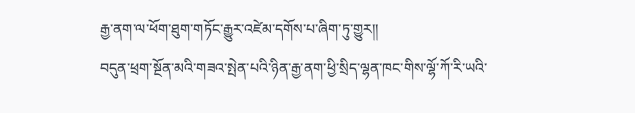རྒྱ་ནག་ལ་ཕོག་ཐུག་གཏོང་རྒྱུར་འཛེམ་དགོས་པ་ཞིག་ཏུ་གྱུར།།
བདུན་ཕྲག་སྔོན་མའི་གཟའ་སྤེན་པའི་ཉིན་རྒྱ་ནག་ཕྱི་སྲིད་ལྷན་ཁང་གིས་ལྷོ་ཀོ་རི་ཡའི་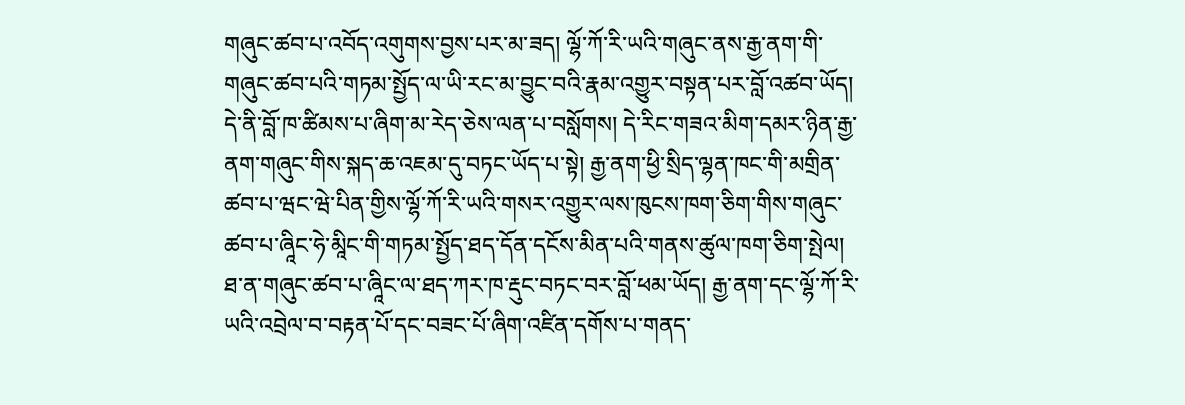གཞུང་ཚབ་པ་འབོད་འགུགས་བྱས་པར་མ་ཟད། ལྷོ་ཀོ་རི་ཡའི་གཞུང་ནས་རྒྱ་ནག་གི་གཞུང་ཚབ་པའི་གཏམ་སྤྱོད་ལ་ཡི་རང་མ་བྱུང་བའི་རྣམ་འགྱུར་བསྟན་པར་བློ་འཚབ་ཡོད། དེ་ནི་བློ་ཁ་ཚིམས་པ་ཞིག་མ་རེད་ཅེས་ལན་པ་བསློགས། དེ་རིང་གཟའ་མིག་དམར་ཉིན་རྒྱ་ནག་གཞུང་གིས་སྐད་ཆ་འཇམ་དུ་བཏང་ཡོད་པ་སྟེ། རྒྱ་ནག་ཕྱི་སྲིད་ལྷན་ཁང་གི་མགྲིན་ཚབ་པ་ཝང་ཝེ་པིན་གྱིས་ལྷོ་ཀོ་རི་ཡའི་གསར་འགྱུར་ལས་ཁུངས་ཁག་ཅིག་གིས་གཞུང་ཚབ་པ་ཞཱིང་ཧེ་མཱིང་གི་གཏམ་སྤྱོད་ཐད་དོན་དངོས་མིན་པའི་གནས་ཚུལ་ཁག་ཅིག་སྤེལ། ཐ་ན་གཞུང་ཚབ་པ་ཞཱིང་ལ་ཐད་ཀར་ཁ་རྡུང་བཏང་བར་བློ་ཕམ་ཡོད། རྒྱ་ནག་དང་ལྷོ་ཀོ་རི་ཡའི་འབྲེལ་བ་བརྟན་པོ་དང་བཟང་པོ་ཞིག་འཛིན་དགོས་པ་གནད་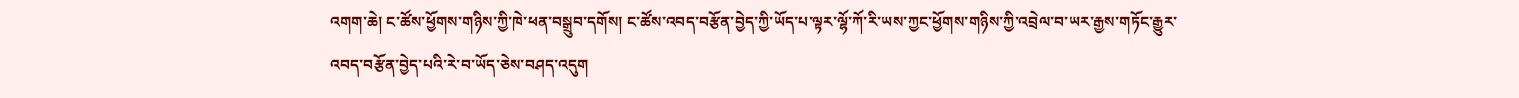འགག་ཆེ། ང་ཚོས་ཕྱོགས་གཉིས་ཀྱི་ཁེ་ཕན་བསྒྲུབ་དགོས། ང་ཚོས་འབད་བརྩོན་བྱེད་ཀྱི་ཡོད་པ་ལྟར་ལྷོ་ཀོ་རི་ཡས་ཀྱང་ཕྱོགས་གཉིས་ཀྱི་འབྲེལ་བ་ཡར་རྒྱས་གཏོང་རྒྱུར་འབད་བརྩོན་བྱེད་པའི་རེ་བ་ཡོད་ཅེས་བཤད་འདུག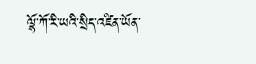ལྷོ་ཀོ་རི་ཡའི་སྲིད་འཛིན་ཡོན་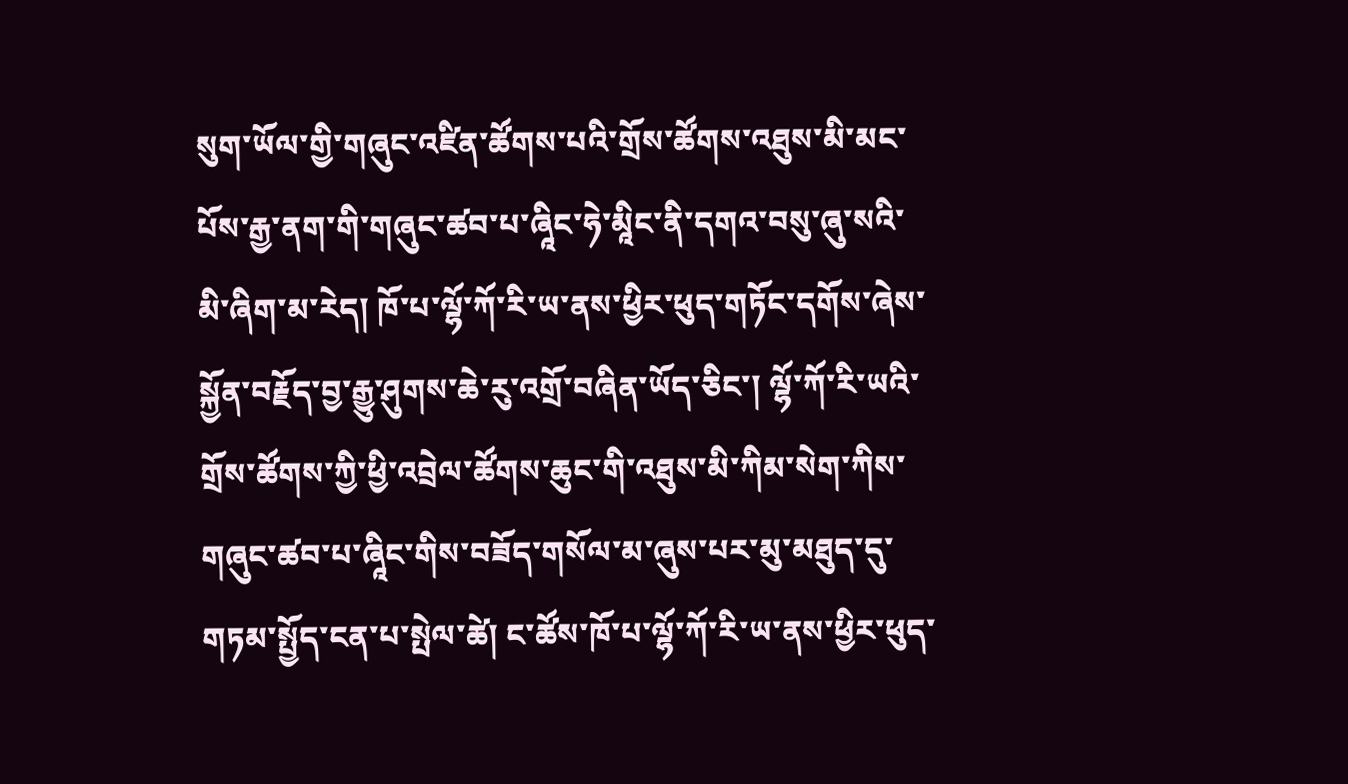སུག་ཡོལ་གྱི་གཞུང་འཛིན་ཚོགས་པའི་གྲོས་ཚོགས་འཐུས་མི་མང་པོས་རྒྱ་ནག་གི་གཞུང་ཚབ་པ་ཞཱིང་ཧེ་མཱིང་ནི་དགའ་བསུ་ཞུ་སའི་མི་ཞིག་མ་རེད། ཁོ་པ་ལྷོ་ཀོ་རི་ཡ་ནས་ཕྱིར་ཕུད་གཏོང་དགོས་ཞེས་སྐྱོན་བརྗོད་བྱ་རྒྱུ་ཤུགས་ཆེ་རུ་འགྲོ་བཞིན་ཡོད་ཅིང་། ལྷོ་ཀོ་རི་ཡའི་གྲོས་ཚོགས་ཀྱི་ཕྱི་འབྲེལ་ཚོགས་ཆུང་གི་འཐུས་མི་ཀིམ་སེག་ཀིས་གཞུང་ཚབ་པ་ཞཱིང་གིས་བཟོད་གསོལ་མ་ཞུས་པར་མུ་མཐུད་དུ་གཏམ་སྤྱོད་ངན་པ་སྤེལ་ཚེ། ང་ཚོས་ཁོ་པ་ལྷོ་ཀོ་རི་ཡ་ནས་ཕྱིར་ཕུད་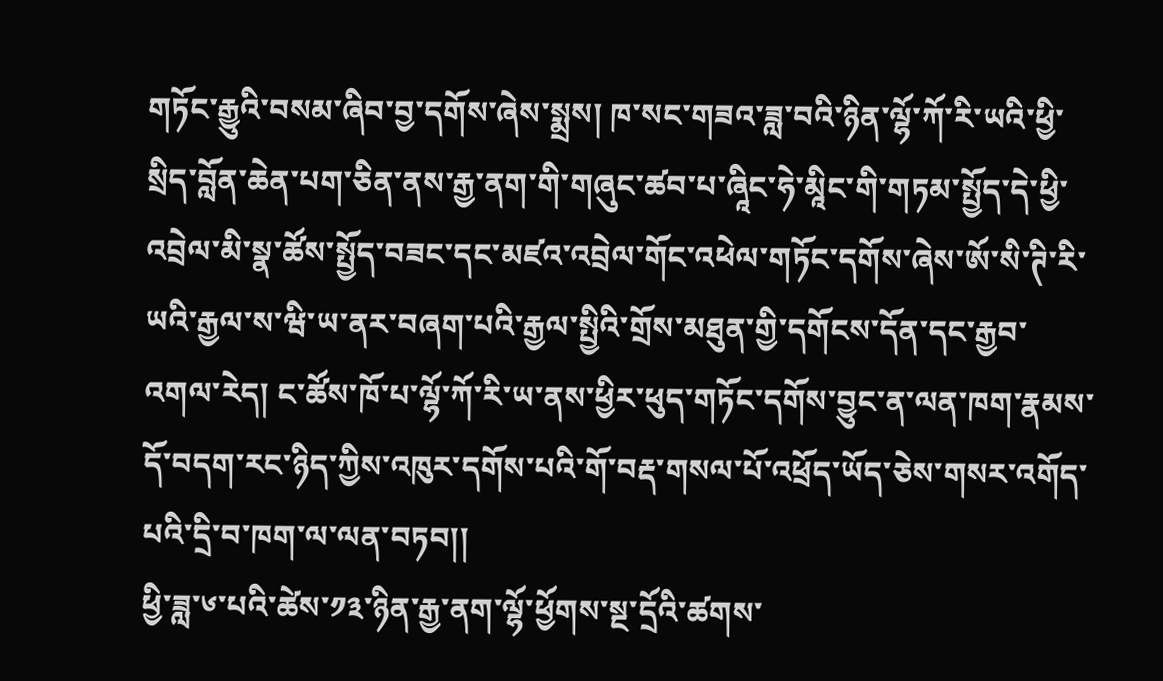གཏོང་རྒྱུའི་བསམ་ཞིབ་བྱ་དགོས་ཞེས་སྨྲས། ཁ་སང་གཟའ་ཟླ་བའི་ཉིན་ལྷོ་ཀོ་རི་ཡའི་ཕྱི་སྲིད་བློན་ཆེན་པག་ཅིན་ནས་རྒྱ་ནག་གི་གཞུང་ཚབ་པ་ཞཱིང་ཧེ་མཱིང་གི་གཏམ་སྤྱོད་དེ་ཕྱི་འབྲེལ་མི་སྣ་ཚོས་སྤྱོད་བཟང་དང་མཛའ་འབྲེལ་གོང་འཕེལ་གཏོང་དགོས་ཞེས་ཨོ་སི་ཊི་རི་ཡའི་རྒྱལ་ས་ཝི་ཡ་ནར་བཞག་པའི་རྒྱལ་སྤྱིའི་གྲོས་མཐུན་གྱི་དགོངས་དོན་དང་རྒྱབ་འགལ་རེད། ང་ཚོས་ཁོ་པ་ལྷོ་ཀོ་རི་ཡ་ནས་ཕྱིར་ཕུད་གཏོང་དགོས་བྱུང་ན་ལན་ཁག་རྣམས་དོ་བདག་རང་ཉིད་ཀྱིས་འཁུར་དགོས་པའི་གོ་བརྡ་གསལ་པོ་འཕྲོད་ཡོད་ཅེས་གསར་འགོད་པའི་དྲི་བ་ཁག་ལ་ལན་བཏབ།།
ཕྱི་ཟླ་༦་པའི་ཚེས་༡༣་ཉིན་རྒྱ་ནག་ལྷོ་ཕྱོགས་སྔ་དྲོའི་ཚགས་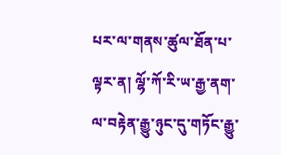པར་ལ་གནས་ཚུལ་ཐོན་པ་ལྟར་ན། ལྷོ་ཀོ་རི་ཡ་རྒྱ་ནག་ལ་བརྟེན་རྒྱུ་ཉུང་དུ་གཏོང་རྒྱུ་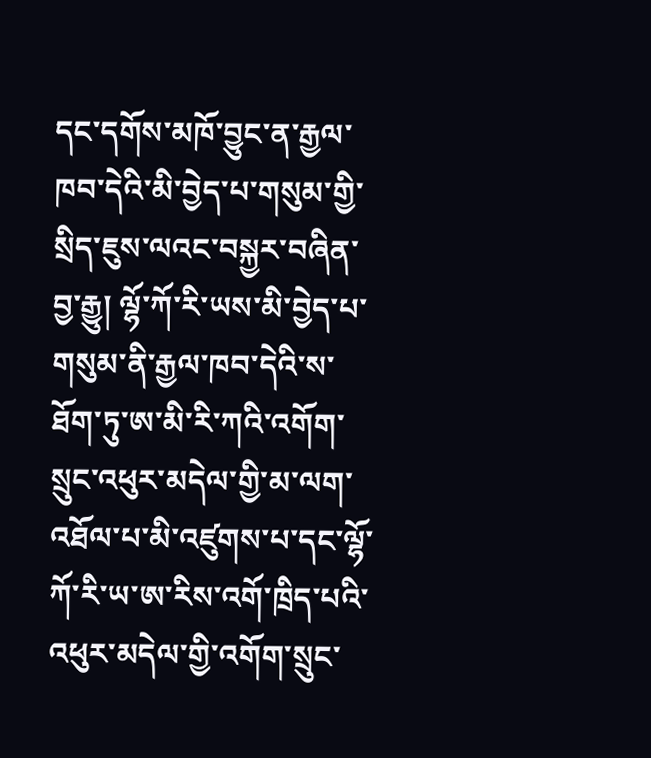དང་དགོས་མཁོ་བྱུང་ན་རྒྱལ་ཁབ་དེའི་མི་བྱེད་པ་གསུམ་གྱི་སྲིད་ཇུས་ལའང་བསྐྱར་བཞིན་བྱ་རྒྱུ། ལྷོ་ཀོ་རི་ཡས་མི་བྱེད་པ་གསུམ་ནི་རྒྱལ་ཁབ་དེའི་ས་ཐོག་ཏུ་ཨ་མི་རི་ཀའི་འགོག་སྲུང་འཕུར་མདེལ་གྱི་མ་ལག་འཐོལ་པ་མི་འཛུགས་པ་དང་ལྷོ་ཀོ་རི་ཡ་ཨ་རིས་འགོ་ཁྲིད་པའི་འཕུར་མདེལ་གྱི་འགོག་སྲུང་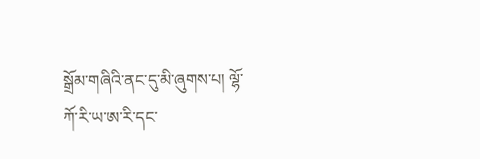སྒྲོམ་གཞིའི་ནང་དུ་མི་ཞུགས་པ། ལྷོ་ཀོ་རི་ཡ་ཨ་རི་དང་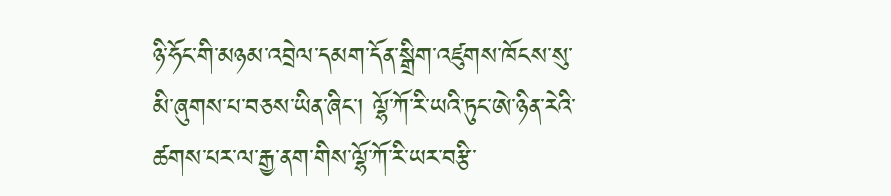ཉི་ཧོང་གི་མཉམ་འབྲེལ་དམག་དོན་སྒྲིག་འཛུགས་ཁོངས་སུ་མི་ཞུགས་པ་བཅས་ཡིན་ཞིང་། ལྷོ་ཀོ་རི་ཡའི་ཏུང་ཨེ་ཉིན་རེའི་ཚགས་པར་ལ་རྒྱ་ནག་གིས་ལྷོ་ཀོ་རི་ཡར་བརྩི་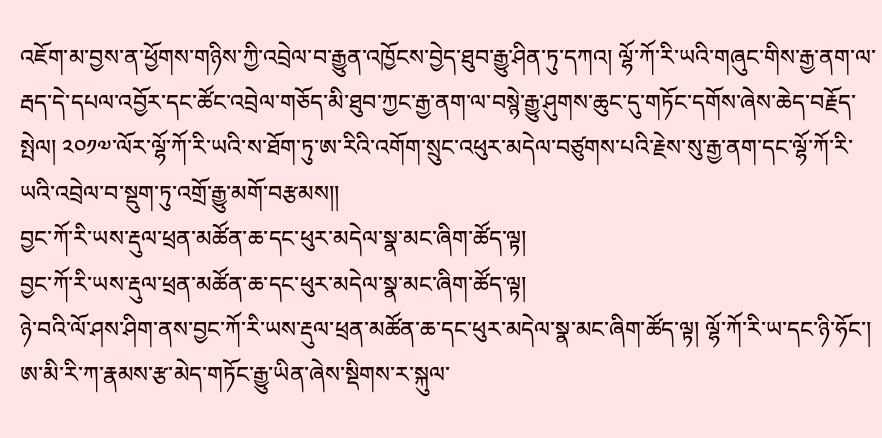འཇོག་མ་བྱས་ན་ཕྱོགས་གཉིས་ཀྱི་འབྲེལ་བ་རྒྱུན་འཁྱོངས་བྱེད་ཐུབ་རྒྱུ་ཤིན་ཏུ་དཀའ། ལྷོ་ཀོ་རི་ཡའི་གཞུང་གིས་རྒྱ་ནག་ལ་རྦད་དེ་དཔལ་འབྱོར་དང་ཚོང་འབྲེལ་གཅོད་མི་ཐུབ་ཀྱང་རྒྱ་ནག་ལ་བསྙེ་རྒྱུ་ཤུགས་ཆུང་དུ་གཏོང་དགོས་ཞེས་ཆེད་བརྗོད་སྤེལ། ༢༠༡༧་ལོར་ལྷོ་ཀོ་རི་ཡའི་ས་ཐོག་ཏུ་ཨ་རིའི་འགོག་སྲུང་འཕུར་མདེལ་བཙུགས་པའི་རྗེས་སུ་རྒྱ་ནག་དང་ལྷོ་ཀོ་རི་ཡའི་འབྲེལ་བ་སྡུག་ཏུ་འགྲོ་རྒྱུ་མགོ་བརྩམས།།
བྱང་ཀོ་རི་ཡས་རྡུལ་ཕྲན་མཚོན་ཆ་དང་ཕུར་མདེལ་སྣ་མང་ཞིག་ཚོད་ལྟ།
བྱང་ཀོ་རི་ཡས་རྡུལ་ཕྲན་མཚོན་ཆ་དང་ཕུར་མདེལ་སྣ་མང་ཞིག་ཚོད་ལྟ།
ཉེ་བའི་ལོ་ཤས་ཤིག་ནས་བྱང་ཀོ་རི་ཡས་རྡུལ་ཕྲན་མཚོན་ཆ་དང་ཕུར་མདེལ་སྣ་མང་ཞིག་ཚོད་ལྟ། ལྷོ་ཀོ་རི་ཡ་དང་ཉི་ཧོང་། ཨ་མི་རི་ཀ་རྣམས་རྩ་མེད་གཏོང་རྒྱུ་ཡིན་ཞེས་སྡིགས་ར་སྐུལ་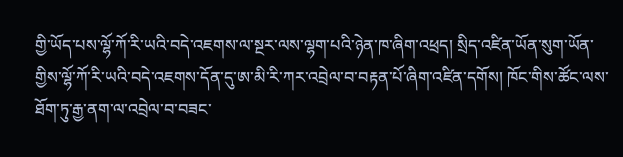གྱི་ཡོད་པས་ལྷོ་ཀོ་རི་ཡའི་བདེ་འཇགས་ལ་སྔར་ལས་ལྷག་པའི་ཉེན་ཁ་ཞིག་འཕྲད། སྲིད་འཛིན་ཡོན་སུག་ཡོན་གྱིས་ལྷོ་ཀོ་རི་ཡའི་བདེ་འཇགས་དོན་དུ་ཨ་མི་རི་ཀར་འབྲེལ་བ་བརྟན་པོ་ཞིག་འཛིན་དགོས། ཁོང་གིས་ཚོང་ལས་ཐོག་ཏུ་རྒྱ་ནག་ལ་འབྲེལ་བ་བཟང་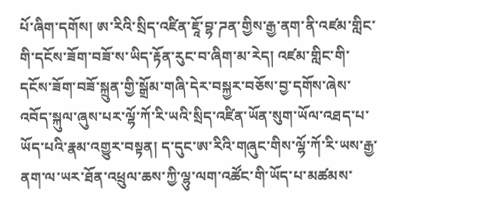པོ་ཞིག་དགོས། ཨ་རིའི་སྲིད་འཛིན་ཇཱོ་བྷ་ཌན་གྱིས་རྒྱ་ནག་ནི་འཛམ་གླིང་གི་དངོས་ཟོག་བཟོ་ས་ཡིད་རྟོན་རུང་བ་ཞིག་མ་རེད། འཛམ་གླིང་གི་དངོས་ཟོག་བཟོ་སྐྲུན་གྱི་སྒྲོམ་གཞི་དེར་བསྐྱར་བཅོས་བྱ་དགོས་ཞེས་འབོད་སྐུལ་ཞུས་པར་ལྷོ་ཀོ་རི་ཡའི་སྲིད་འཛིན་ཡོན་སུག་ཡོལ་འཐད་པ་ཡོད་པའི་རྣམ་འགྱུར་བསྟན། ད་དུང་ཨ་རིའི་གཞུང་གིས་ལྷོ་ཀོ་རི་ཡས་རྒྱ་ནག་ལ་ཡར་ཐོན་འཕྲུལ་ཆས་ཀྱི་ལྷུ་ལག་འཚོང་གི་ཡོད་པ་མཚམས་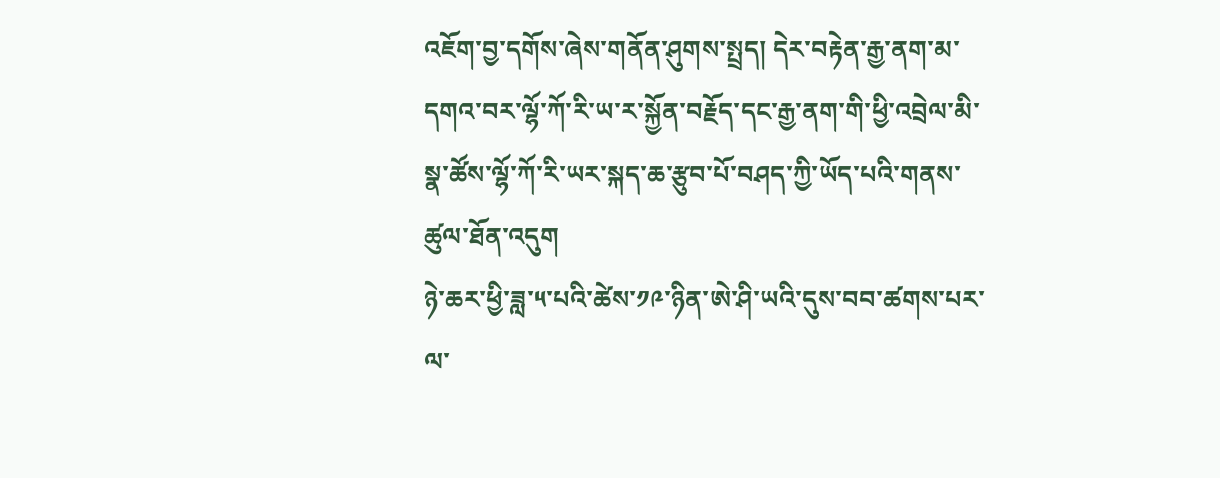འཇོག་བྱ་དགོས་ཞེས་གནོན་ཤུགས་སྤྲད། དེར་བརྟེན་རྒྱ་ནག་མ་དགའ་བར་ལྷོ་ཀོ་རི་ཡ་ར་སྐྱོན་བརྗོད་དང་རྒྱ་ནག་གི་ཕྱི་འབྲེལ་མི་སྣ་ཚོས་ལྷོ་ཀོ་རི་ཡར་སྐད་ཆ་རྩུབ་པོ་བཤད་ཀྱི་ཡོད་པའི་གནས་ཚུལ་ཐོན་འདུག
ཉེ་ཆར་ཕྱི་ཟླ་༥་པའི་ཚེས་༡༩་ཉིན་ཨེ་ཤི་ཡའི་དུས་བབ་ཚགས་པར་ལ་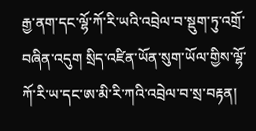རྒྱ་ནག་དང་ལྷོ་ཀོ་རི་ཡའི་འབྲེལ་བ་སྡུག་ཏུ་འགྲོ་བཞིན་འདུག སྲིད་འཛིན་ཡོན་སུག་ཡོལ་གྱིས་ལྷོ་ཀོ་རི་ཡ་དང་ཨ་མི་རི་ཀའི་འབྲེལ་བ་སྲ་བརྟན།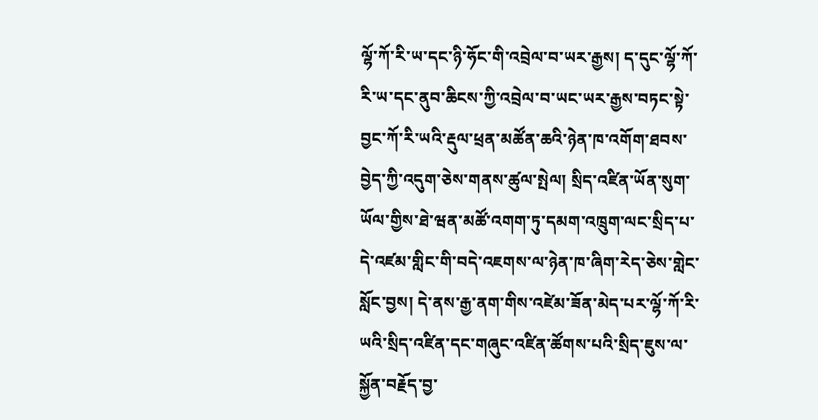ལྷོ་ཀོ་རི་ཡ་དང་ཉི་ཧོང་གི་འབྲེལ་བ་ཡར་རྒྱས། ད་དུང་ལྷོ་ཀོ་རི་ཡ་དང་ནུབ་ཆིངས་ཀྱི་འབྲེལ་བ་ཡང་ཡར་རྒྱས་བཏང་སྟེ་བྱང་ཀོ་རི་ཡའི་རྡུལ་ཕྲན་མཚོན་ཆའི་ཉེན་ཁ་འགོག་ཐབས་བྱེད་ཀྱི་འདུག་ཅེས་གནས་ཚུལ་སྤེལ། སྲིད་འཛིན་ཡོན་སུག་ཡོལ་གྱིས་ཐེ་ཝན་མཚོ་འགག་ཏུ་དམག་འཁྲུག་ལང་སྲིད་པ་དེ་འཛམ་གླིང་གི་བདེ་འཇགས་ལ་ཉེན་ཁ་ཞིག་རེད་ཅེས་གླེང་སློང་བྱས། དེ་ནས་རྒྱ་ནག་གིས་འཛེམ་ཟོན་མེད་པར་ལྷོ་ཀོ་རི་ཡའི་སྲིད་འཛིན་དང་གཞུང་འཛིན་ཚོགས་པའི་སྲིད་ཇུས་ལ་སྐྱོན་བརྗོད་བྱ་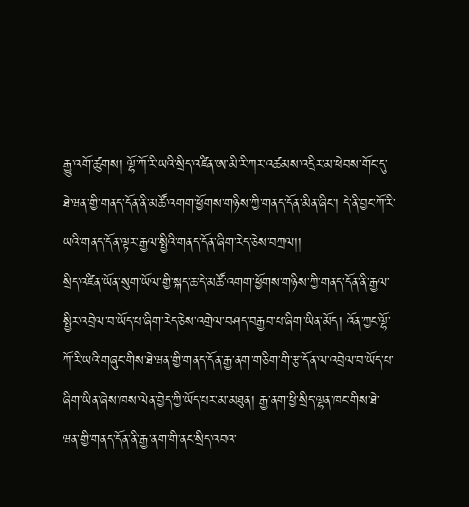རྒྱུ་འགོ་ཚུགས། ལྷོ་ཀོ་རི་ཡའི་སྲིད་འཛིན་ཨ་མི་རི་ཀར་འཚམས་འདྲིར་མ་ཕེབས་གོང་དུ་ཐེ་ཝན་གྱི་གནད་དོན་ནི་མཚོ་འགག་ཕྱོགས་གཉིས་ཀྱི་གནད་དོན་མིན་ཞིང་། དེ་ནི་བྱང་ཀོ་རི་ཡའི་གནད་དོན་ལྟར་རྒྱལ་སྤྱིའི་གནད་དོན་ཞིག་རེད་ཅེས་བཀྲལ།།
སྲིད་འཛིན་ཡོན་སུག་ཡོལ་གྱི་སྐད་ཆ་དེ་མཚོ་འགག་ཕྱོགས་གཉིས་ཀྱི་གནད་དོན་ནི་རྒྱལ་སྤྱིར་འབྲེལ་བ་ཡོད་པ་ཞིག་རེད་ཅེས་འགྲེལ་བཤད་བརྒྱབ་པ་ཞིག་ཡིན་མོད། འོན་ཀྱང་ལྷོ་ཀོ་རི་ཡའི་གཞུང་གིས་ཐེ་ཝན་གྱི་གནད་དོན་རྒྱ་ནག་གཅིག་གི་རྩ་དོན་ལ་འབྲེལ་བ་ཡོད་པ་ཞིག་ཡིན་ཞེས་ཁས་ལེན་བྱེད་ཀྱི་ཡོད་པར་མ་མཐུན། རྒྱ་ནག་ཕྱི་སྲིད་ལྷན་ཁང་གིས་ཐེ་ཝན་གྱི་གནད་དོན་ནི་རྒྱ་ནག་གི་ནང་སྲིད་འབའ་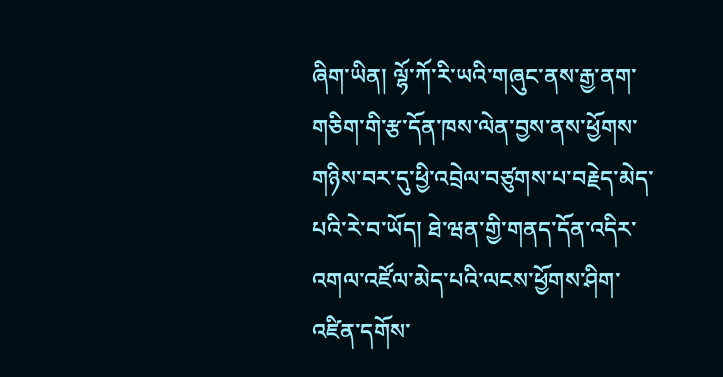ཞིག་ཡིན། ལྷོ་ཀོ་རི་ཡའི་གཞུང་ནས་རྒྱ་ནག་གཅིག་གི་རྩ་དོན་ཁས་ལེན་བྱས་ནས་ཕྱོགས་གཉིས་བར་དུ་ཕྱི་འབྲེལ་བཙུགས་པ་བརྗེད་མེད་པའི་རེ་བ་ཡོད། ཐེ་ཝན་གྱི་གནད་དོན་འདིར་འགལ་འཛོལ་མེད་པའི་ལངས་ཕྱོགས་ཤིག་འཛིན་དགོས་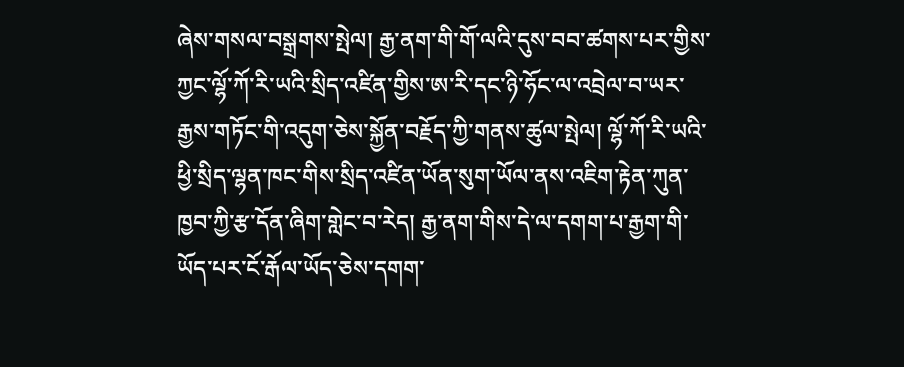ཞེས་གསལ་བསྒྲགས་སྤེལ། རྒྱ་ནག་གི་གོ་ལའི་དུས་བབ་ཚགས་པར་གྱིས་ཀྱང་ལྷོ་ཀོ་རི་ཡའི་སྲིད་འཛིན་གྱིས་ཨ་རི་དང་ཉི་ཧོང་ལ་འབྲེལ་བ་ཡར་རྒྱས་གཏོང་གི་འདུག་ཅེས་སྐྱོན་བརྗོད་ཀྱི་གནས་ཚུལ་སྤེལ། ལྷོ་ཀོ་རི་ཡའི་ཕྱི་སྲིད་ལྷན་ཁང་གིས་སྲིད་འཛིན་ཡོན་སུག་ཡོལ་ནས་འཇིག་རྟེན་ཀུན་ཁྱབ་ཀྱི་རྩ་དོན་ཞིག་གླེང་བ་རེད། རྒྱ་ནག་གིས་དེ་ལ་དགག་པ་རྒྱག་གི་ཡོད་པར་ངོ་རྒོལ་ཡོད་ཅེས་དགག་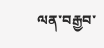ལན་བརྒྱབ་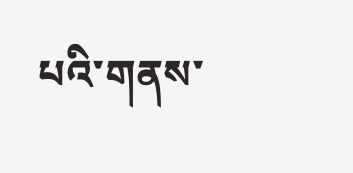པའི་གནས་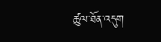ཚུལ་ཐོན་འདུག